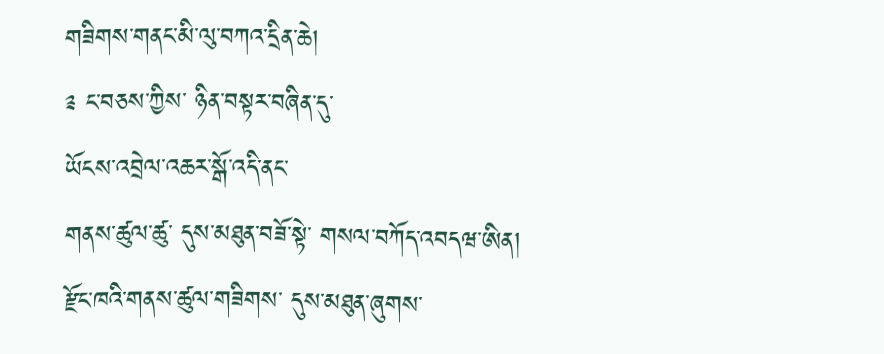གཟིགས་གནང་མི་ལུ་བཀའ་དྲིན་ཆེ།
༉ ང་བཅས་ཀྱིས་ ཉིན་བསྟར་བཞིན་དུ་
ཡོངས་འབྲེལ་འཆར་སྒོ་འདི་ནང་
གནས་ཚུལ་ཚུ་ དུས་མཐུན་བཟོ་སྟེ་ གསལ་བཀོད་འབདཝ་ཨིན།
རྫོང་ཁའི་གནས་ཚུལ་གཟིགས་ དུས་མཐུན་ཞུགས་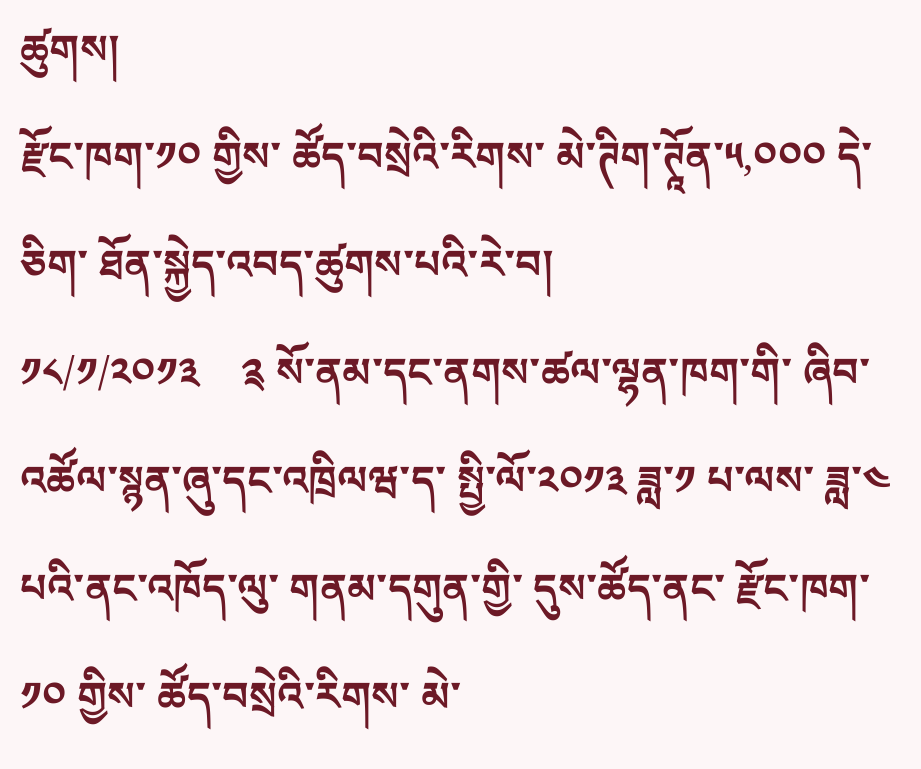ཚུགས།
རྫོང་ཁག་༡༠ གྱིས་ ཚོད་བསྲེའི་རིགས་ མེ་ཊིག་ཊཱོན་༥,༠༠༠ དེ་ཅིག་ ཐོན་སྐྱེད་འབད་ཚུགས་པའི་རེ་བ།
༡༨/༡/༢༠༡༣    ༉ སོ་ནམ་དང་ནགས་ཚལ་ལྷན་ཁག་གི་ ཞིབ་འཚོལ་སྙན་ཞུ་དང་འཁྲིལཝ་ད་ སྤྱི་ལོ་༢༠༡༣ ཟླ་༡ པ་ལས་ ཟླ་༤ པའི་ནང་འཁོད་ལུ་ གནམ་དགུན་གྱི་ དུས་ཚོད་ནང་ རྫོང་ཁག་༡༠ གྱིས་ ཚོད་བསྲེའི་རིགས་ མེ་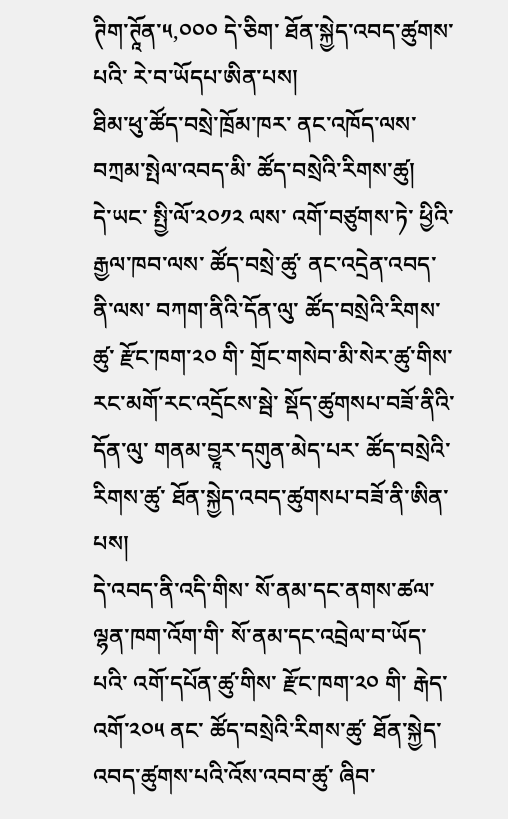ཊིག་ཊཱོན་༥,༠༠༠ དེ་ཅིག་ ཐོན་སྐྱེད་འབད་ཚུགས་པའི་ རེ་བ་ཡོདཔ་ཨིན་པས།
ཐིམ་ཕུ་ཚོད་བསྲེ་ཁྲོམ་ཁར་ ནང་འཁོད་ལས་ བཀྲམ་སྤེལ་འབད་མི་ ཚོད་བསྲེའི་རིགས་ཚུ།
དེ་ཡང་ སྤྱི་ལོ་༢༠༡༢ ལས་ འགོ་བཙུགས་ཏེ་ ཕྱིའི་རྒྱལ་ཁབ་ལས་ ཚོད་བསྲེ་ཚུ་ ནང་འདྲེན་འབད་ནི་ལས་ བཀག་ནིའི་དོན་ལུ་ ཚོད་བསྲེའི་རིགས་ཚུ་ རྫོང་ཁག་༢༠ གི་ གྲོང་གསེབ་མི་སེར་ཚུ་གིས་ རང་མགོ་རང་འདྲོངས་སྦེ་ སྡོད་ཚུགསཔ་བཟོ་ནིའི་དོན་ལུ་ གནམ་བྱཱར་དགུན་མེད་པར་ ཚོད་བསྲེའི་རིགས་ཚུ་ ཐོན་སྐྱེད་འབད་ཚུགསཔ་བཟོ་ནི་ཨིན་པས།
དེ་འབད་ནི་འདི་གིས་ སོ་ནམ་དང་ནགས་ཚལ་ལྷན་ཁག་འོག་གི་ སོ་ནམ་དང་འབྲེལ་བ་ཡོད་པའི་ འགོ་དཔོན་ཚུ་གིས་ རྫོང་ཁག་༢༠ གི་ རྒེད་འགོ་༢༠༥ ནང་ ཚོད་བསྲེའི་རིགས་ཚུ་ ཐོན་སྐྱེད་འབད་ཚུགས་པའི་འོས་འབབ་ཚུ་ ཞིབ་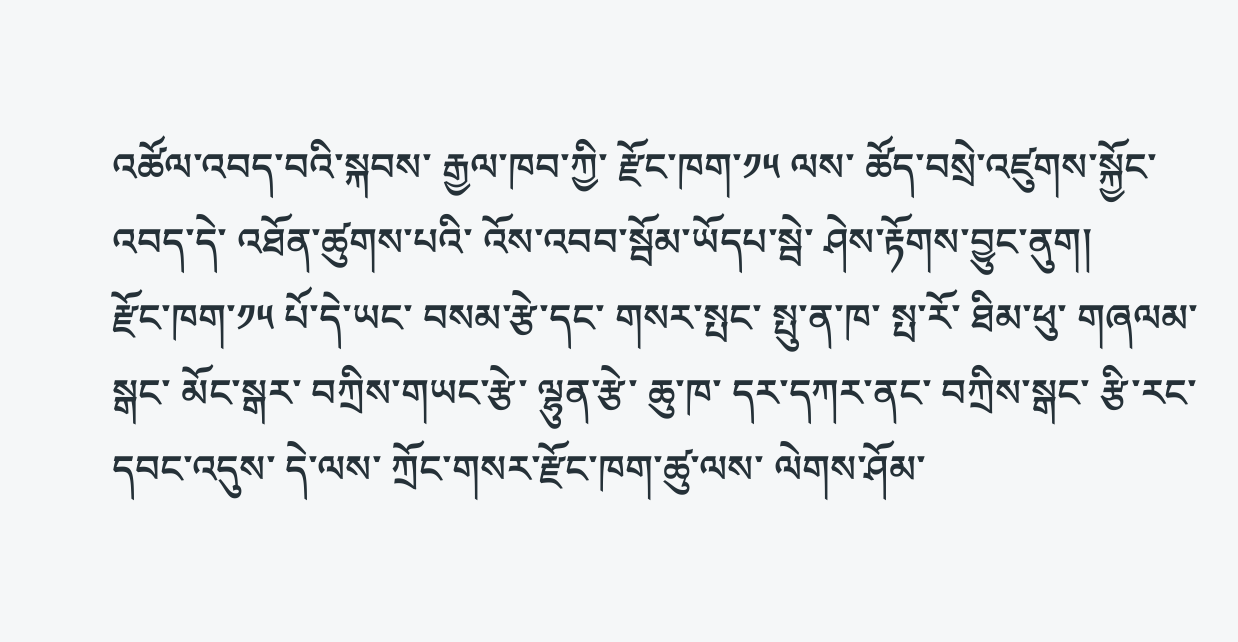འཚོལ་འབད་བའི་སྐབས་ རྒྱལ་ཁབ་ཀྱི་ རྫོང་ཁག་༡༥ ལས་ ཚོད་བསྲེ་འཛུགས་སྐྱོང་འབད་དེ་ འཐོན་ཚུགས་པའི་ འོས་འབབ་སྦོམ་ཡོདཔ་སྦེ་ ཤེས་རྟོགས་བྱུང་ནུག།
རྫོང་ཁག་༡༥ པོ་དེ་ཡང་ བསམ་རྩེ་དང་ གསར་སྤང་ སྤུ་ན་ཁ་ སྤ་རོ་ ཐིམ་ཕུ་ གཞལམ་སྒང་ མོང་སྒར་ བཀྲིས་གཡང་རྩེ་ ལྷུན་རྩེ་ ཆུ་ཁ་ དར་དཀར་ནང་ བཀྲིས་སྒང་ རྩི་རང་ དབང་འདུས་ དེ་ལས་ ཀྲོང་གསར་རྫོང་ཁག་ཚུ་ལས་ ལེགས་ཤོམ་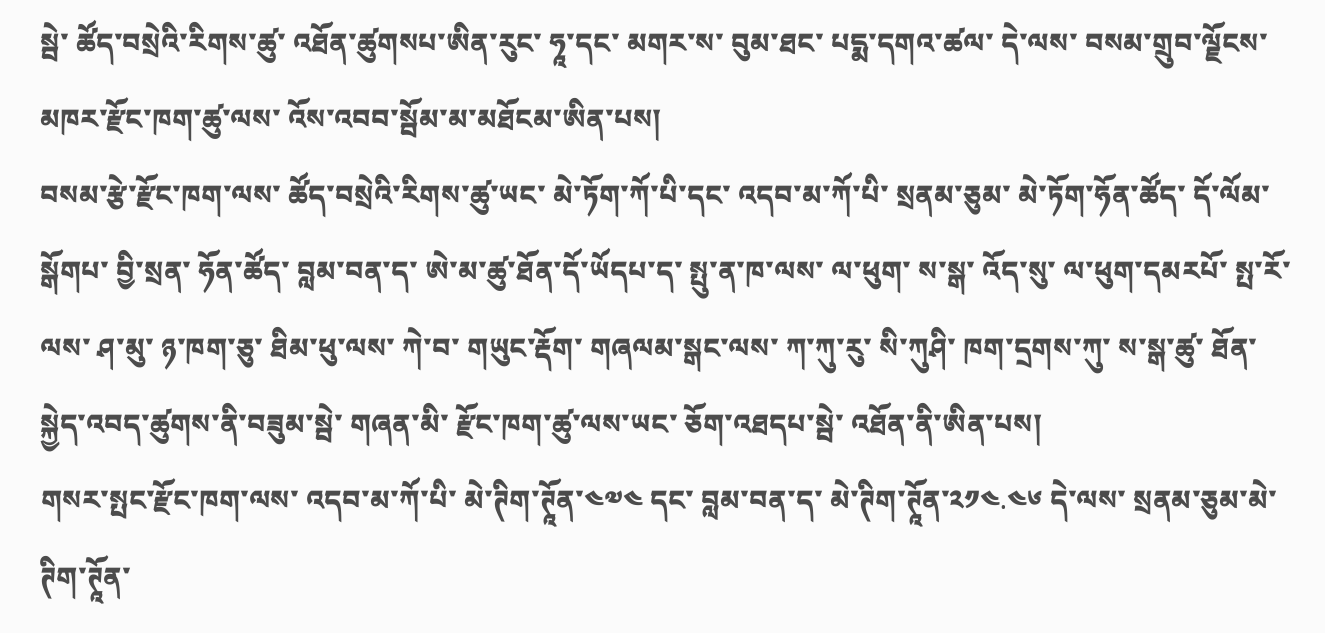སྦེ་ ཚོད་བསྲེའི་རིགས་ཚུ་ འཐོན་ཚུགསཔ་ཨིན་རུང་ ཧཱ་དང་ མགར་ས་ བུམ་ཐང་ པདྨ་དགའ་ཚལ་ དེ་ལས་ བསམ་གྲུབ་ལྗོངས་མཁར་རྫོང་ཁག་ཚུ་ལས་ འོས་འབབ་སྦོམ་མ་མཐོངམ་ཨིན་པས།
བསམ་རྩེ་རྫོང་ཁག་ལས་ ཚོད་བསྲེའི་རིགས་ཚུ་ཡང་ མེ་ཏོག་ཀོ་པི་དང་ འདབ་མ་ཀོ་པི་ སྲནམ་ཅུམ་ མེ་ཏོག་ཧོན་ཚོད་ དོ་ལོམ་ སྒོགཔ་ བྱི་སྲན་ ཧོན་ཚོད་ བླམ་བན་ད་ ཨེ་མ་ཚུ་ཐོན་དོ་ཡོདཔ་ད་ སྤུ་ན་ཁ་ལས་ ལ་ཕུག་ ས་སྒ་ འོད་སུ་ ལ་ཕུག་དམརཔོ་ སྤ་རོ་ལས་ ཤ་མུ་ ཉ་ཁག་ཅུ་ ཐིམ་ཕུ་ལས་ ཀེ་བ་ གཡུང་རྡོག་ གཞལམ་སྒང་ལས་ ཀ་ཀུ་རུ་ སི་ཀུཤི་ ཁག་དྲགས་ཀུ་ ས་སྒ་ཚུ་ ཐོན་སྐྱེད་འབད་ཚུགས་ནི་བཟུམ་སྦེ་ གཞན་མི་ རྫོང་ཁག་ཚུ་ལས་ཡང་ ཅོག་འཐདཔ་སྦེ་ འཐོན་ནི་ཨིན་པས།
གསར་སྤང་རྫོང་ཁག་ལས་ འདབ་མ་ཀོ་པི་ མེ་ཊིག་ཊཱོན་༤༧༤ དང་ བླམ་བན་ད་ མེ་ཊིག་ཊཱོན་༢༡༤.༤༦ དེ་ལས་ སྲནམ་ཅུམ་མེ་ཊིག་ཊཱོན་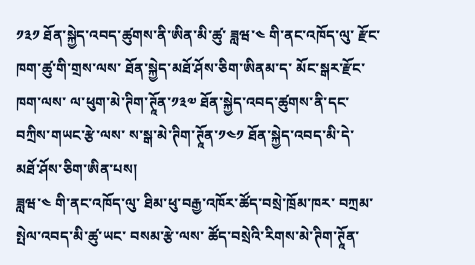༡༣༡ ཐོན་སྐྱེད་འབད་ཚུགས་ནི་ཨིན་མི་ཚུ་ ཟླཝ་༤ གི་ནང་འཁོད་ལུ་ རྫོང་ཁག་ཚུ་གི་གྲས་ལས་ ཐོན་སྐྱེད་མཐོ་ཤོས་ཅིག་ཨིནམ་ད་ མོང་སྒར་རྫོང་ཁག་ལས་ ལ་ཕུག་མེ་ཊིག་ཊཱོན་༡༣༧ ཐོན་སྐྱེད་འབད་ཚུགས་ནི་དང་ བཀྲིས་གཡང་རྩེ་ལས་ ས་སྒ་མེ་ཊིག་ཊཱོན་༡༤༡ ཐོན་སྐྱེད་འབད་མི་དེ་ མཐོ་ཤོས་ཅིག་ཨིན་པས།
ཟླཝ་༤ གི་ནང་འཁོད་ལུ་ ཐིམ་ཕུ་བརྒྱ་འཁོར་ཚོད་བསྲེ་ཁྲོམ་ཁར་ བཀྲམ་སྤེལ་འབད་མི་ཚུ་ཡང་ བསམ་རྩེ་ལས་ ཚོད་བསྲེའི་རིགས་མེ་ཊིག་ཊཱོན་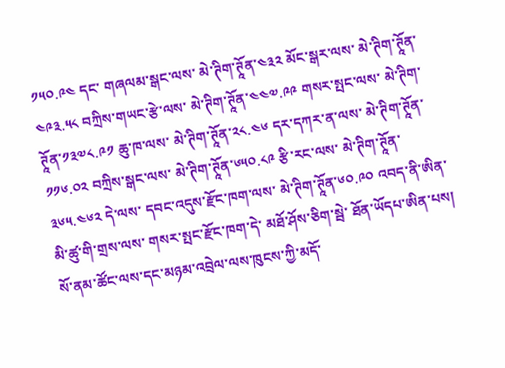༡༥༠.༩༤ དང་ གཞལམ་སྒང་ལས་ མེ་ཊིག་ཊཱོན་༤༣༢ མོང་སྒར་ལས་ མེ་ཊིག་ཊཱོན་༤༩༣.༥༨ བཀྲིས་གཡང་རྩེ་ལས་ མེ་ཊིག་ཊཱོན་༤༤༧.༩༩ གསར་སྤང་ལས་ མེ་ཊིག་ཊཱོན་༡༣༧༨.༩༡ ཆུ་ཁ་ལས་ མེ་ཊིག་ཊཱོན་༢༨.༤༦ དར་དཀར་ན་ལས་ མེ་ཊིག་ཊཱོན་༡༡༦.༠༢ བཀྲིས་སྒང་ལས་ མེ་ཊིག་ཊཱོན་༦༥༠.༨༩ རྩི་རང་ལས་ མེ་ཊིག་ཊཱོན་༣༦༥.༤༦༢ དེ་ལས་ དབང་འདུས་རྫོང་ཁག་ལས་ མེ་ཊིག་ཊཱོན་༦༠.༩༠ འབད་ནི་ཨིན་མི་ཚུ་གི་གྲས་ལས་ གསར་སྤང་རྫོང་ཁག་དེ་ མཐོ་ཤོས་ཅིག་སྦེ་ ཐོན་ཡོདཔ་ཨིན་པས།
སོ་ནམ་ཚོང་ལས་དང་མཉམ་འབྲེལ་ལས་ཁུངས་ཀྱི་མདོ་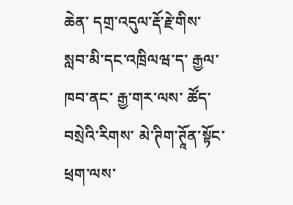ཆེན་ དགྲ་འདུལ་རྡོ་རྗེ་གིས་ སླབ་མི་དང་འཁྲིལཝ་ད་ རྒྱལ་ཁབ་ནང་ རྒྱ་གར་ལས་ ཚོད་བསྲེའི་རིགས་ མེ་ཊིག་ཊཱོན་སྟོང་ཕྲག་ལས་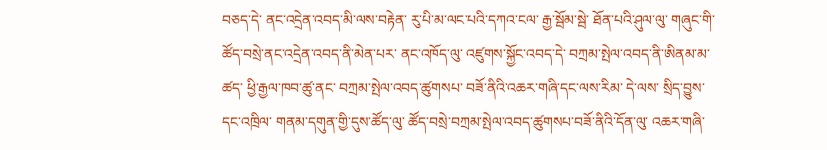བཅད་དེ་ ནང་འདྲེན་འབད་མི་ལས་བརྟེན་ རུ་པི་མ་ལང་པའི་དཀའ་ངལ་ རྒྱ་སྦོམ་སྦེ་ ཐོན་པའི་ཤུལ་ལུ་ གཞུང་གི་ ཚོད་བསྲེ་ནང་འདྲེན་འབད་ནི་མེན་པར་ ནང་འཁོད་ལུ་ འཛུགས་སྐྱོང་འབད་དེ་ བཀྲམ་སྤེལ་འབད་ནི་ཨིནམ་མ་ཚད་ ཕྱི་རྒྱལ་ཁབ་ཚུ་ནང་ བཀྲམ་སྤེལ་འབད་ཚུགསཔ་ བཟོ་ནིའི་འཆར་གཞི་དང་ལས་རིམ་ དེ་ལས་ སྲིད་བྱུས་དང་འཁྲིལ་ གནམ་དགུན་གྱི་དུས་ཚོད་ལུ་ ཚོད་བསྲེ་བཀྲམ་སྤེལ་འབད་ཚུགསཔ་བཟོ་ནིའི་དོན་ལུ་ འཆར་གཞི་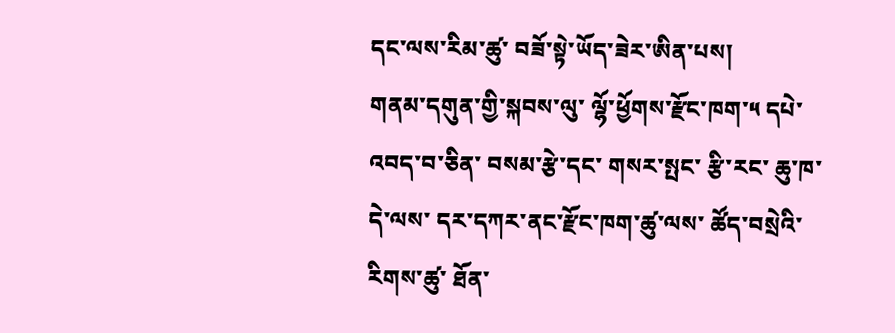དང་ལས་རིམ་ཚུ་ བཟོ་སྟེ་ཡོད་ཟེར་ཨིན་པས།
གནམ་དགུན་གྱི་སྐབས་ལུ་ ལྷོ་ཕྱོགས་རྫོང་ཁག་༥ དཔེ་འབད་བ་ཅིན་ བསམ་རྩེ་དང་ གསར་སྤང་ རྩི་རང་ ཆུ་ཁ་ དེ་ལས་ དར་དཀར་ནང་རྫོང་ཁག་ཚུ་ལས་ ཚོད་བསྲེའི་རིགས་ཚུ་ ཐོན་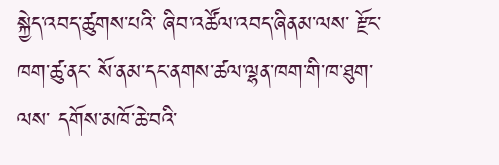སྐྱེད་འབད་ཚུགས་པའི་ ཞིབ་འཚོལ་འབད་ཞིནམ་ལས་ རྫོང་ཁག་ཚུ་ནང་ སོ་ནམ་དང་ནགས་ཚལ་ལྷན་ཁག་གི་ཁ་ཐུག་ལས་ དགོས་མཁོ་ཆེ་བའི་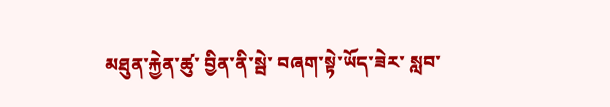མཐུན་རྐྱེན་ཚུ་ བྱིན་ནི་སྦེ་ བཞག་སྟེ་ཡོད་ཟེར་ སླབ་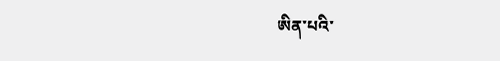ཨིན་པའི་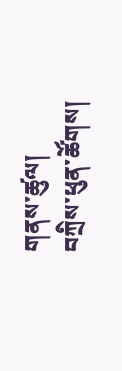གནས་ཚུལ།
བཀྲིས་ཕུན་ཚོགས།